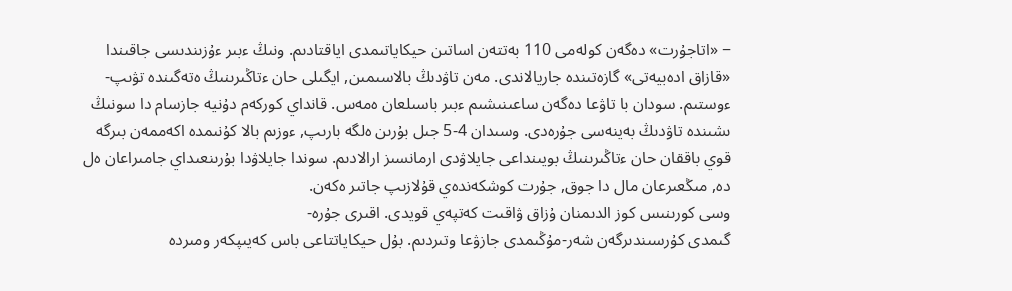− «اتاجۇرت» دەگەن كولەمى 110 بەتتەن اساتىن حيكاياتىمدى اياقتادىم. ونىڭ ءبىر ءۇزىندىسى جاقىندا «قازاق ادەبيەتى» گازەتىندە جاريالاندى. مەن تاۋدىڭ بالاسىمىن, ايگىلى حان ءتاڭىرىنىڭ ەتەگىندە تۋىپ-ءوستىم. سودان با تاۋعا دەگەن ساعىنىشىم ءبىر باسىلعان ەمەس. قانداي كوركەم دۇنيە جازسام دا سونىڭ ىشىندە تاۋدىڭ بەينەسى جۇرەدى. وسىدان 4-5 جىل بۇرىن ەلگە بارىپ, ءوزىم بالا كۇنىمدە اكەممەن بىرگە قوي باققان حان ءتاڭىرىنىڭ بويىنداعى جايلاۋدى ارمانسىز ارالادىم. سوندا جايلاۋدا بۇرىنعىداي جامىراعان ەل دە, مىڭعىرعان مال دا جوق, جۇرت كوشكەندەي قۇلازىپ جاتىر ەكەن.
وسى كورىنىس كوز الدىمنان ۇزاق ۋاقىت كەتپەي قويدى. اقىرى جۇرە-
گىمدى كۇرسىندىرگەن شەر-مۇڭىمدى جازۋعا وتىردىم. بۇل حيكاياتتاعى باس كەيىپكەر ومىردە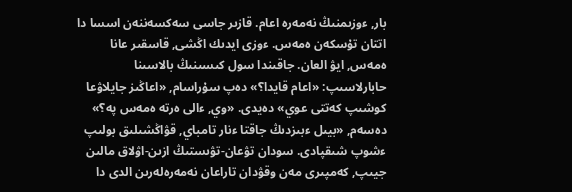بار, ءوزىمنىڭ نەمەرە اعام. قازىر جاسى سەكسەننەن اسسا دا اتتان تۇسكەن ەمەس. ءوزى ايدىك اڭشى, قاسقىر عانا ەمەس, ايۋ العان. جاقىندا سول كىسىنىڭ بالاسىنا حابارلاسىپ: «اعام قايدا؟» دەپ سۇراسام, «اعاڭىز جايلاۋعا كوشىپ كەتتى عوي» دەيدى. «وي, ءالى ەرتە ەمەس پە؟» دەسەم, «بيىل ءبىزدىڭ جاقتا ءنار تامباي, قۋاڭشىلىق بولىپ ءشوپ شىقپادى. سودان تۋعان-تۋىستىڭ ازىن-اۋلاق مالىن جيىپ, كەمپىرى مەن وقۋدان تاراعان نەمەرەلەرىن الدى دا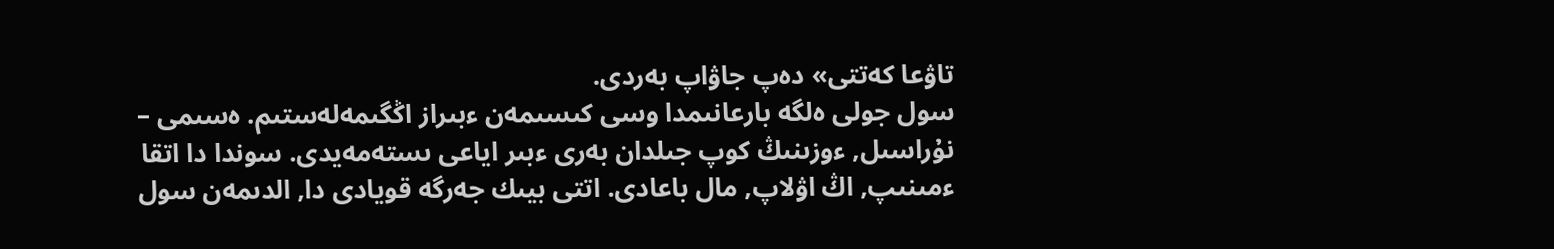تاۋعا كەتتى» دەپ جاۋاپ بەردى.
سول جولى ەلگە بارعانىمدا وسى كىسىمەن ءبىراز اڭگىمەلەستىم. ەسىمى – نۇراسىل, ءوزىنىڭ كوپ جىلدان بەرى ءبىر اياعى ىستەمەيدى. سوندا دا اتقا ءمىنىپ, اڭ اۋلاپ, مال باعادى. اتتى بيىك جەرگە قويادى دا, الدىمەن سول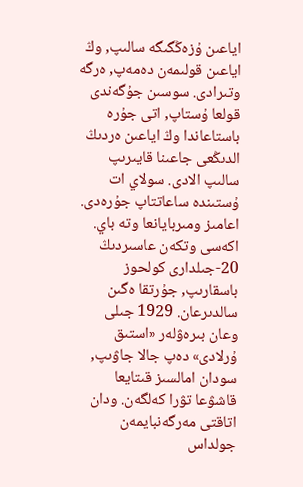اياعىن ۇزەڭگىگە سالىپ, وڭ اياعىن قولىمەن دەمەپ, ەرگە وتىرادى. سوسىن جۇگەندى قولعا ۇستاپ, اتى جۇرە باستاعاندا وڭ اياعىن ەردىڭ الدىڭعى جاعىنا قايىرىپ سالىپ الادى. سولاي ات ۇستىندە ساعاتتاپ جۇرەدى. اعامىز ومىربايانعا وتە باي. اكەسى وتكەن عاسىردىڭ 20-جىلدارى كولحوز باسقارىپ, جۇرتقا ەگىن سالدىرعان. 1929 جىلى وعان بىرەۋلەر «استىق ۇرلادى» دەپ جالا جاۋىپ, سودان امالسىز قىتايعا قاشۋعا تۋرا كەلگەن. ودان اتاقتى مەرگەنبايمەن جولداس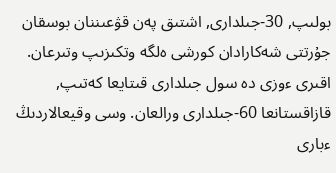بولىپ, 30-جىلدارى, اشتىق پەن قۋعىننان بوسقان جۇرتتى شەكارادان كورشى ەلگە وتكىزىپ وتىرعان. اقىرى ءوزى دە سول جىلدارى قىتايعا كەتىپ, قازاقستانعا 60-جىلدارى ورالعان. وسى وقيعالاردىڭ ءبارى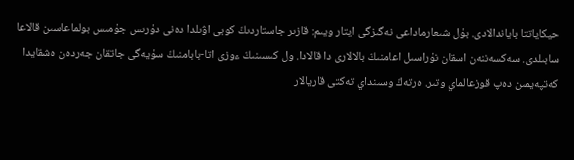حيكاياتتا باياندالادى. بۇل شىعارماداعى نەگىزگى ايتار ويىم: قازىر جاستاردىڭ كوبى اۋىلدا دەنى دۇرىس جۇمىس بولماعاسىن قالاعا سابىلدى. سەكسەننەن اسقان نۇراسىل اعامنىڭ بالالارى دا قالادا. ول كىسىنىڭ ءوزى اتا-بابامنىڭ سۇيەگى جاتقان جەردەن ەشقايدا كەتپەيمىن دەپ قوزعالماي وتىر. ەرتەڭ وسىنداي تەكتى قاريالار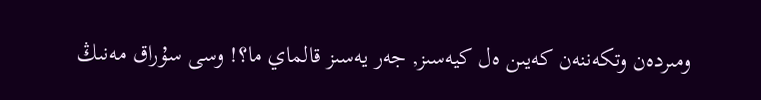ومىردەن وتكەننەن كەيىن ەل كيەسىز, جەر يەسىز قالماي ما؟! وسى سۇراق مەنىڭ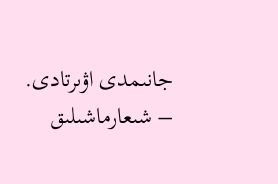جانىمدى اۋىرتادى.
– شىعارماشىلىق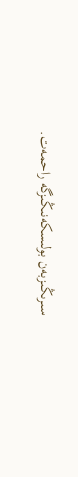سىرىڭىزبەن بولىسكەنىڭىزگە راحمەت.